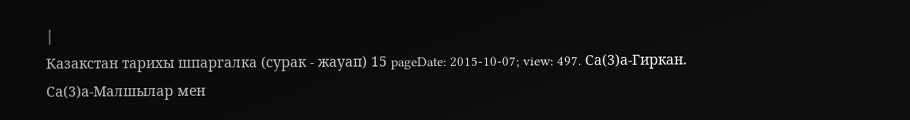|
Казакстан тарихы шпаргалка (сурак - жауап) 15 pageDate: 2015-10-07; view: 497. Са(3)а-Гиркан. Са(3)а-Малшылар мен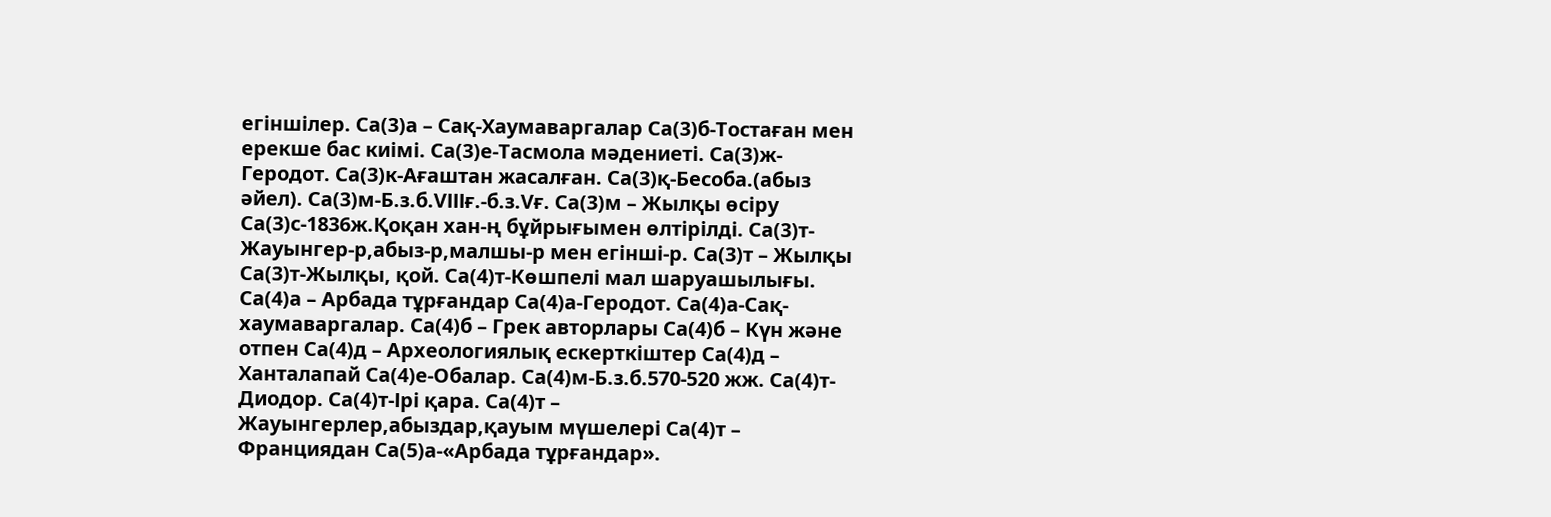егіншілер. Са(3)а – Сақ-Хаумаваргалар Са(3)б-Тостаған мен ерекше бас киімі. Са(3)е-Тасмола мәдениеті. Са(3)ж-Геродот. Са(3)к-Ағаштан жасалған. Са(3)қ-Бесоба.(абыз әйел). Са(3)м-Б.з.б.VІІІғ.-б.з.Vғ. Са(3)м – Жылқы өсіру Са(3)с-1836ж.Қоқан хан-ң бұйрығымен өлтірілді. Са(3)т-Жауынгер-р,абыз-р,малшы-р мен егінші-р. Са(3)т – Жылқы Са(3)т-Жылқы, қой. Са(4)т-Көшпелі мал шаруашылығы. Са(4)а – Арбада тұрғандар Са(4)а-Геродот. Са(4)а-Сақ-хаумаваргалар. Са(4)б – Грек авторлары Са(4)б – Күн және отпен Са(4)д – Археологиялық ескерткіштер Са(4)д – Ханталапай Са(4)е-Обалар. Са(4)м-Б.з.б.570-520 жж. Са(4)т-Диодор. Са(4)т-Ірі қара. Са(4)т – Жауынгерлер,абыздар,қауым мүшелері Са(4)т – Франциядан Са(5)а-«Арбада тұрғандар».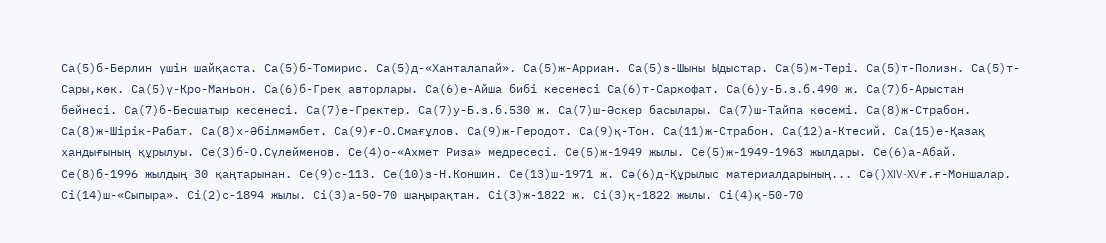Са(5)б-Берлин үшін шайқаста. Са(5)б-Томирис. Са(5)д-«Ханталапай». Са(5)ж-Арриан. Са(5)з-Шыны Ыдыстар. Са(5)м-Тері. Са(5)т-Полизн. Са(5)т-Сары,көк. Са(5)ү-Кро-Маньон. Са(6)б-Грек авторлары. Са(6)е-Айша бибі кесенесі Са(6)т-Саркофат. Са(6)у-Б.з.б.490 ж. Са(7)б-Арыстан бейнесі. Са(7)б-Бесшатыр кесенесі. Са(7)е-Гректер. Са(7)у-Б.з.б.530 ж. Са(7)ш-Әскер басылары. Са(7)ш-Тайпа көсемі. Са(8)ж-Страбон. Са(8)ж-Шірік-Рабат. Са(8)х-Әбілмәмбет. Са(9)ғ-О.Смағұлов. Са(9)ж-Геродот. Са(9)қ-Тон. Са(11)ж-Страбон. Са(12)а-Ктесий. Са(15)е-Қазақ хандығының құрылуы. Се(3)б-О.Сүлейменов. Се(4)о-«Ахмет Риза» медресесі. Се(5)ж-1949 жылы. Се(5)ж-1949-1963 жылдары. Се(6)а-Абай. Се(8)б-1996 жылдың 30 қаңтарынан. Се(9)с-113. Се(10)з-Н.Коншин. Се(13)ш-1971 ж. Сә(6)д-Құрылыс материалдарының... Сә()XIV-XVғ.ғ-Моншалар. Сі(14)ш-«Сыпыра». Сі(2)с-1894 жылы. Сі(3)а-50-70 шаңырақтан. Сі(3)ж-1822 ж. Сі(3)қ-1822 жылы. Сі(4)қ-50-70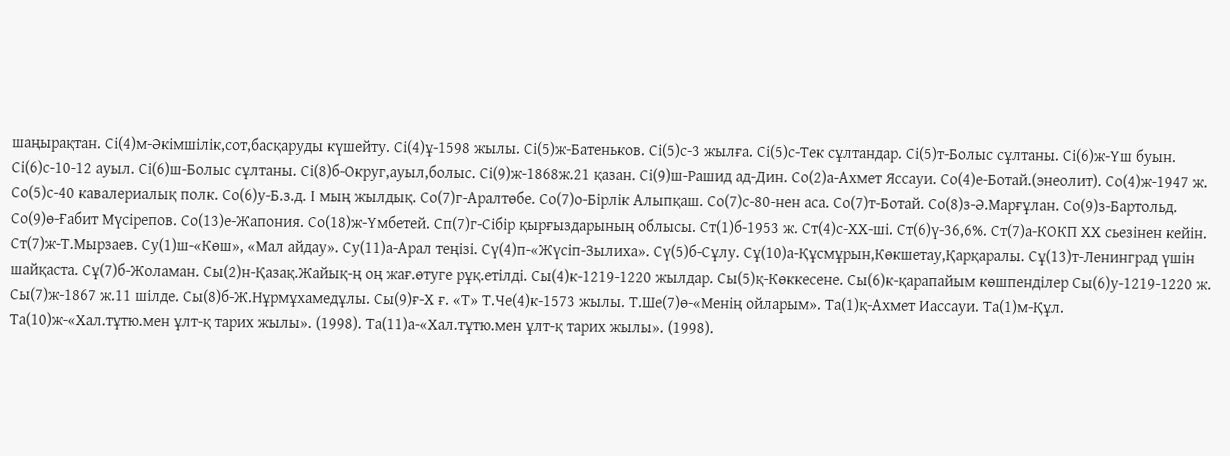шаңырақтан. Сі(4)м-Әкімшілік,сот,басқаруды күшейту. Сі(4)ұ-1598 жылы. Сі(5)ж-Батеньков. Сі(5)с-3 жылға. Сі(5)с-Тек сұлтандар. Сі(5)т-Болыс сұлтаны. Сі(6)ж-Үш буын. Сі(6)с-10-12 ауыл. Сі(6)ш-Болыс сұлтаны. Сі(8)б-Округ,ауыл,болыс. Сі(9)ж-1868ж.21 қазан. Сі(9)ш-Рашид ад-Дин. Со(2)а-Ахмет Яссауи. Со(4)е-Ботай.(энеолит). Со(4)ж-1947 ж. Со(5)с-40 кавалериалық полк. Со(6)у-Б.з.д. І мың жылдық. Со(7)г-Аралтөбе. Со(7)о-Бірлік Алыпқаш. Со(7)с-80-нен аса. Со(7)т-Ботай. Со(8)з-Ә.Марғұлан. Со(9)з-Бартольд. Со(9)ө-Ғабит Мүсірепов. Со(13)е-Жапония. Со(18)ж-Үмбетей. Сп(7)г-Сібір қырғыздарының облысы. Ст(1)б-1953 ж. Ст(4)с-ХХ-ші. Ст(6)ү-36,6%. Ст(7)а-КОКП ХХ сьезінен кейін. Ст(7)ж-Т.Мырзаев. Су(1)ш-«Көш», «Мал айдау». Су(11)а-Арал теңізі. Сү(4)п-«Жүсіп-Зылиха». Сү(5)б-Сұлу. Сұ(10)а-Құсмұрын,Көкшетау,Қарқаралы. Сұ(13)т-Ленинград үшін шайқаста. Сұ(7)б-Жоламан. Сы(2)н-Қазақ.Жайық-ң оң жағ.өтуге рұқ.етілді. Сы(4)к-1219-1220 жылдар. Сы(5)қ-Көккесене. Сы(6)к-қарапайым көшпенділер Сы(6)у-1219-1220 ж. Сы(7)ж-1867 ж.11 шілде. Сы(8)б-Ж.Нұрмұхамедұлы. Сы(9)ғ-Х ғ. «Т» Т.Че(4)к-1573 жылы. Т.Ше(7)ө-«Менің ойларым». Та(1)қ-Ахмет Иассауи. Та(1)м-Құл. Та(10)ж-«Хал.тұтю.мен ұлт-қ тарих жылы». (1998). Та(11)а-«Хал.тұтю.мен ұлт-қ тарих жылы». (1998).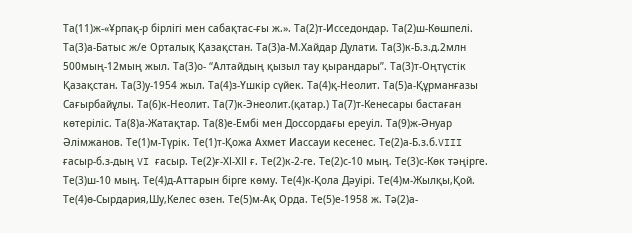Та(11)ж-«Ұрпақ-р бірлігі мен сабақтас-ғы ж.». Та(2)т-Исседондар. Та(2)ш-Көшпелі. Та(3)а-Батыс ж/е Орталық Қазақстан. Та(3)а-М.Хайдар Дулати. Та(3)к-Б.з.д.2млн 500мың-12мың жыл. Та(3)о- “Алтайдың қызыл тау қырандары”. Та(3)т-Оңтүстік Қазақстан. Та(3)у-1954 жыл. Та(4)з-Үшкір сүйек. Та(4)қ-Неолит. Та(5)а-Құрманғазы Сағырбайұлы. Та(6)к-Неолит. Та(7)к-Энеолит.(қатар.) Та(7)т-Кенесары бастаған көтеріліс. Та(8)а-Жатақтар. Та(8)е-Ембі мен Доссордағы ереуіл. Та(9)ж-Әнуар Әлімжанов. Те(1)м-Түрік. Те(1)т-Қожа Ахмет Иассауи кесенес. Те(2)а-Б.з.б.VIII ғасыр-б.з-дың VI ғасыр. Те(2)ғ-ХІ-ХІІ ғ. Те(2)к-2-ге. Те(2)с-10 мың. Те(3)с-Көк тәңірге. Те(3)ш-10 мың. Те(4)д-Аттарын бірге көму. Те(4)к-Қола Дәуірі. Те(4)м-Жылқы,Қой. Те(4)ө-Сырдария,Шу,Келес өзен. Те(5)м-Ақ Орда. Те(5)е-1958 ж. Тә(2)а-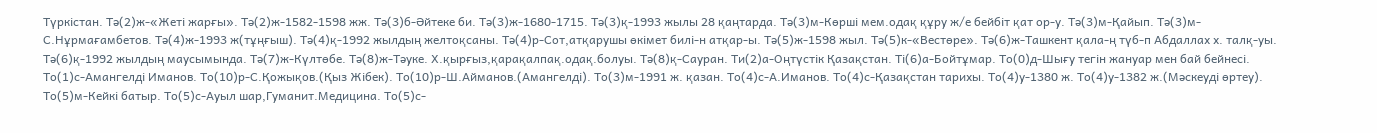Түркістан. Тә(2)ж-«Жеті жарғы». Тә(2)ж-1582-1598 жж. Тә(3)б-Әйтеке би. Тә(3)ж-1680-1715. Тә(3)қ-1993 жылы 28 қаңтарда. Тә(3)м-Көрші мем.одақ құру ж/е бейбіт қат ор-у. Тә(3)м-Қайып. Тә(3)м-С.Нұрмағамбетов. Тә(4)ж-1993 ж(тұңғыш). Тә(4)қ-1992 жылдың желтоқсаны. Тә(4)р-Сот,атқарушы өкімет билі-н атқар-ы. Тә(5)ж-1598 жыл. Тә(5)к-«Вестөре». Тә(6)ж-Ташкент қала-ң түб-п Абдаллах х. талқ-уы. Тә(6)қ-1992 жылдың маусымында. Тә(7)ж-Күлтөбе. Тә(8)ж-Тәуке. Х.қырғыз,қарақалпақ.одақ.болуы. Тә(8)қ-Сауран. Ти(2)а-Оңтүстік Қазақстан. Ті(6)а-Бойтұмар. То(0)д-Шығу тегін жануар мен бай бейнесі. То(1)с-Амангелді Иманов. То(10)р-С.Қожықов.(Қыз Жібек). То(10)р-Ш.Айманов.(Амангелді). То(3)м-1991 ж. қазан. То(4)с-А.Иманов. То(4)с-Қазақстан тарихы. То(4)у-1380 ж. То(4)у-1382 ж.(Мәскеуді өртеу). То(5)м-Кейкі батыр. То(5)с-Ауыл шар,Гуманит.Медицина. То(5)с-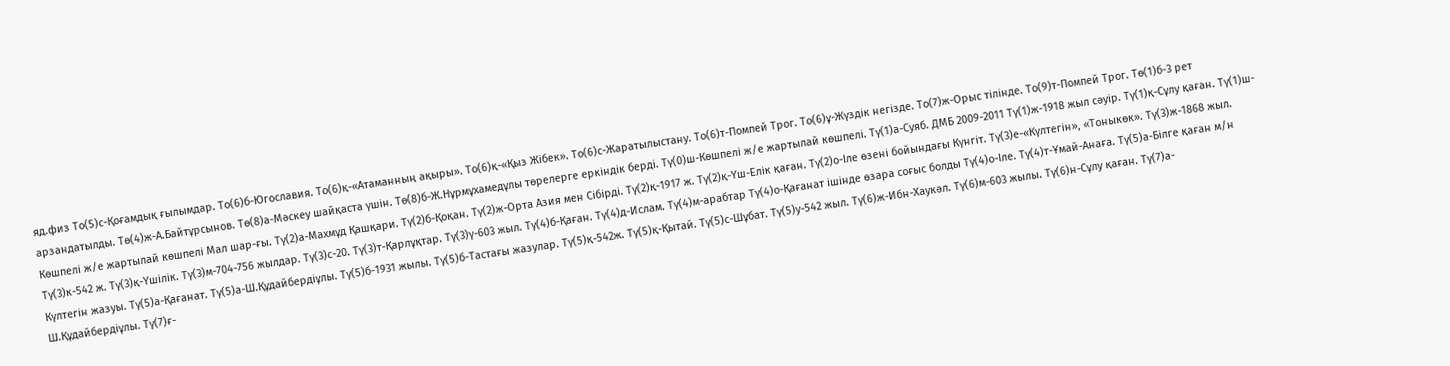яд.физ То(5)с-Қоғамдық ғылымдар. То(6)б-Югославия. То(6)қ-«Атаманның ақыры». То(6)қ-«Қыз Жібек». То(6)с-Жаратылыстану. То(6)т-Помпей Трог. То(6)ұ-Жүздік негізде. То(7)ж-Орыс тілінде. То(9)т-Помпей Трог. Тө(1)б-3 рет арзандатылды. Тө(4)ж-А.Байтұрсынов. Тө(8)а-Мәскеу шайқаста үшін. Тө(8)б-Ж.Нұрмұхамедұлы төрелерге еркіндік берді. Тү(0)ш-Көшпелі ж/е жартылай көшпелі. Тү(1)а-Суяб. ДМБ 2009-2011 Тү(1)ж-1918 жыл сәуір. Тү(1)қ-Сұлу қаған. Тү(1)ш- Көшпелі ж/е жартылай көшпелі Мал шар-ғы. Тү(2)а-Махмұд Қашқари. Тү(2)б-Қоқан. Тү(2)ж-Орта Азия мен Сібірді. Тү(2)қ-1917 ж. Тү(2)қ-Үш-Елік қаған. Тү(2)о-Іле өзені бойындағы Күнгіт. Тү(3)е-«Күлтегін», «Тоныкөк». Тү(3)ж-1868 жыл. Тү(3)к-542 ж. Тү(3)қ-Үшілік. Тү(3)м-704-756 жылдар. Тү(3)с-20. Тү(3)т-Қарлұқтар. Тү(3)ү-603 жыл. Тү(4)б-Қаған. Тү(4)д-Ислам. Тү(4)м-арабтар Тү(4)о-Қағанат ішінде өзара соғыс болды Тү(4)о-Іле. Тү(4)т-Ұмай-Анаға. Тү(5)а-Білге қаған м/н Күлтегін жазуы. Тү(5)а-Қағанат. Тү(5)а-Ш.Құдайбердіұлы. Тү(5)б-1931 жылы. Тү(5)б-Тастағы жазулар. Тү(5)қ-542ж. Тү(5)қ-Қытай. Тү(5)с-Шұбат. Тү(5)у-542 жыл. Тү(6)ж-Ибн-Хаукәл. Тү(6)м-603 жылы. Тү(6)н-Сұлу қаған. Тү(7)а-Ш.Құдайбердіұлы. Тү(7)ғ-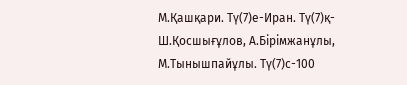М.Қашқари. Тү(7)е-Иран. Тү(7)қ-Ш.Қосшығұлов, А.Бірімжанұлы, М.Тынышпайұлы. Тү(7)с-100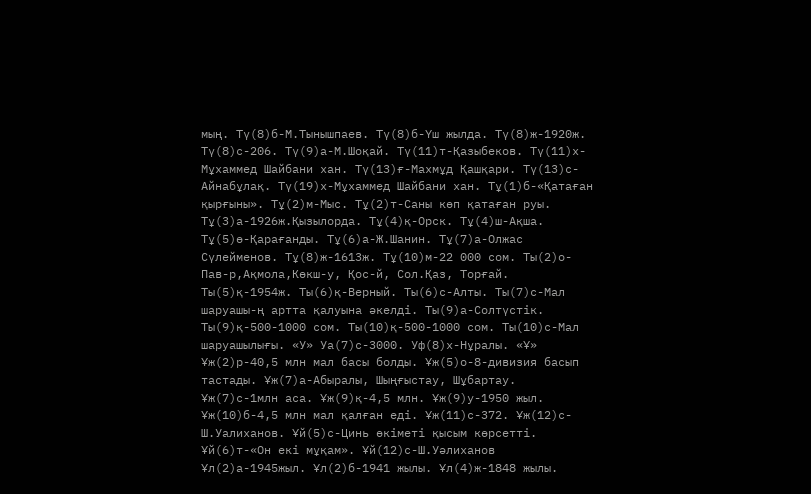мың. Тү(8)б-М.Тынышпаев. Тү(8)б-Үш жылда. Тү(8)ж-1920ж. Тү(8)с-206. Тү(9)а-М.Шоқай. Тү(11)т-Қазыбеков. Тү(11)х-Мұхаммед Шайбани хан. Тү(13)ғ-Махмұд Қашқари. Тү(13)с-Айнабұлақ. Тү(19)х-Мұхаммед Шайбани хан. Тұ(1)б-«Қатаған қырғыны». Тұ(2)м-Мыс. Тұ(2)т-Саны көп қатаған руы. Тұ(3)а-1926ж.Қызылорда. Тұ(4)қ-Орск. Тұ(4)ш-Ақша. Тұ(5)ө-Қарағанды. Тұ(6)а-Ж.Шанин. Тұ(7)а-Олжас Сүлейменов. Тұ(8)ж-1613ж. Тұ(10)м-22 000 сом. Ты(2)о-Пав-р,Ақмола,Көкш-у, Қос-й, Сол.Қаз, Торғай. Ты(5)қ-1954ж. Ты(6)қ-Верный. Ты(6)с-Алты. Ты(7)с-Мал шаруашы-ң артта қалуына әкелді. Ты(9)а-Солтүстік. Ты(9)қ-500-1000 сом. Ты(10)қ-500-1000 сом. Ты(10)с-Мал шаруашылығы. «У» Уа(7)с-3000. Уф(8)х-Нұралы. «Ұ» Ұж(2)р-40,5 млн мал басы болды. Ұж(5)о-8-дивизия басып тастады. Ұж(7)а-Абыралы, Шыңғыстау, Шұбартау. Ұж(7)с-1млн аса. Ұж(9)қ-4,5 млн. Ұж(9)у-1950 жыл. Ұж(10)б-4,5 млн мал қалған еді. Ұж(11)с-372. Ұж(12)с-Ш.Уалиханов. Ұй(5)с-Цинь өкіметі қысым көрсетті. Ұй(6)т-«Он екі мұқам». Ұй(12)с-Ш.Уәлиханов Ұл(2)а-1945жыл. Ұл(2)б-1941 жылы. Ұл(4)ж-1848 жылы.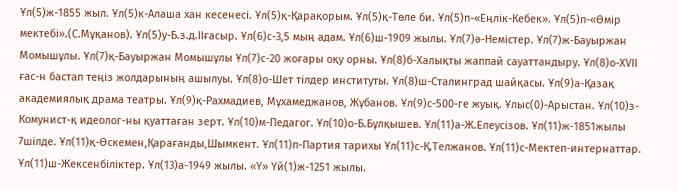Ұл(5)ж-1855 жыл. Ұл(5)к-Алаша хан кесенесі. Ұл(5)қ-Қарақорым. Ұл(5)қ-Төле би. Ұл(5)п-«Еңлік-Кебек». Ұл(5)п-«Өмір мектебі».(С.Мұқанов). Ұл(5)у-Б.з.д.ІІғасыр. Ұл(6)с-3,5 мың адам. Ұл(6)ш-1909 жылы. Ұл(7)ә-Немістер. Ұл(7)ж-Бауыржан Момышұлы. Ұл(7)қ-Бауыржан Момышұлы Ұл(7)с-20 жоғары оқу орны. Ұл(8)б-Халықты жаппай сауаттандыру. Ұл(8)о-ХVII ғас-н бастап теңіз жолдарының ашылуы. Ұл(8)о-Шет тілдер институты. Ұл(8)ш-Сталинград шайқасы. Ұл(9)а-Қазақ академиялық драма театры. Ұл(9)қ-Рахмадиев, Мұхамеджанов, Жұбанов. Ұл(9)с-500-ге жуық. Ұлыс(0)-Арыстан. Ұл(10)з-Комунист-қ идеолог-ны қуаттаған зерт. Ұл(10)м-Педагог. Ұл(10)о-Б.Бұлқышев. Ұл(11)а-Ж.Елеусізов. Ұл(11)ж-1851жылы 7шілде. Ұл(11)қ-Өскемен,Қарағанды,Шымкент. Ұл(11)п-Партия тарихы Ұл(11)с-Қ.Телжанов. Ұл(11)с-Мектеп-интернаттар. Ұл(11)ш-Жексенбіліктер. Ұл(13)а-1949 жылы. «Ү» Үй(1)ж-1251 жылы.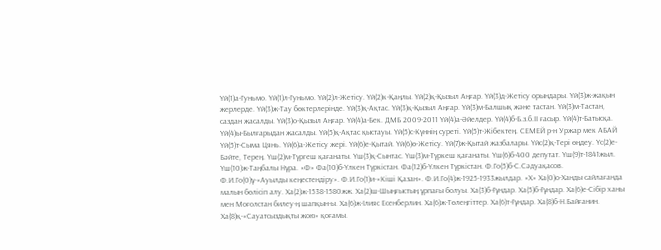Үй(1)а-Гуньмо. Үй(1)л-Гуньмо. Үй(2)л-Жетісу. Үй(2)к-Қаңлы. Үй(2)қ-Қызыл Аңғар. Үй(3)д-Жетісу орындары. Үй(3)ж-жақын жерлерде. Үй(3)ж-Тау бөктерлерінде. Үй(3)қ-Ақтас. Үй(3)қ-Қызыл Аңғар. Үй(3)м-Балшық және тастан. Үй(3)м-Тастан, саздан жасалды. Үй(3)о-Қызыл Аңғар. Үй(4)а-Бек. ДМБ 2009-2011 Үй(4)а-Әйелдер. Үй(4)б-Б.з.б.ІІ ғасыр. Үй(4)т-Батысқа. Үй(4)ы-Былғарыдан жасалды. Үй(5)қ-Ақтас қыстауы. Үй(5)с-Күннің суреті. Үй(5)т-Жібектең. СЕМЕЙ р-н Уржар мек АБАЙ Үй(5)т-Сыма Цянь. Үй(6)а-Жетісу жері. Үй(6)е-Қытай. Үй(6)ө-Жетісу. Үй(7)ж-Қытай жазбалары. Үйс(2)қ-Тері өңдеу. Үс(2)е-Бәйте, Терең. Үш(2)м-Түргеш қағанаты. Үш(3)қ-Сынтас. Үш(3)м-Түркеш қағанаты. Үш(6)б-400 депутат. Үш(9)т-1841жыл. Үш(10)ж-Таңбалы Нұра. «Ф» Фа(10)б-Үлкен Түркістан. Фа(12)б-Үлкен Түркістан. Ф.Го(5)б-С.Сәдуақасов. Ф.И.Го(0)ұ-«Ауылды кеңестендіру». Ф.И.Го(1)и-«Кіші Қазан». Ф.И.Го(4)ж-1925-1933жылдар. «Х» Ха(0)о-Ханды сайлағанда малын бөлісіп алу. Ха(2)ж-1538-1580жж. Ха(2)ш-Шыңғыстың ұрпағы болуы. Ха(3)б-Ғұндар. Ха(5)б-Ғұндар. Ха(6)е-Сібір ханы мен Моғолстан билеу-ң шапқын-ы. Ха(6)ж-Ілияс Есенберлин. Ха(6)ж-Төлеңгіттер. Ха(6)т-Ғұндар. Ха(8)б-Н.Байғанин. Ха(8)қ-«Сауатсыздықты жою» қоғамы.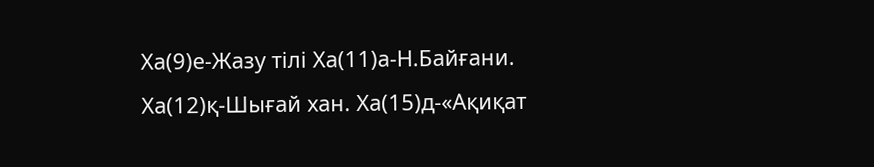Ха(9)е-Жазу тілі Ха(11)а-Н.Байғани. Ха(12)қ-Шығай хан. Ха(15)д-«Ақиқат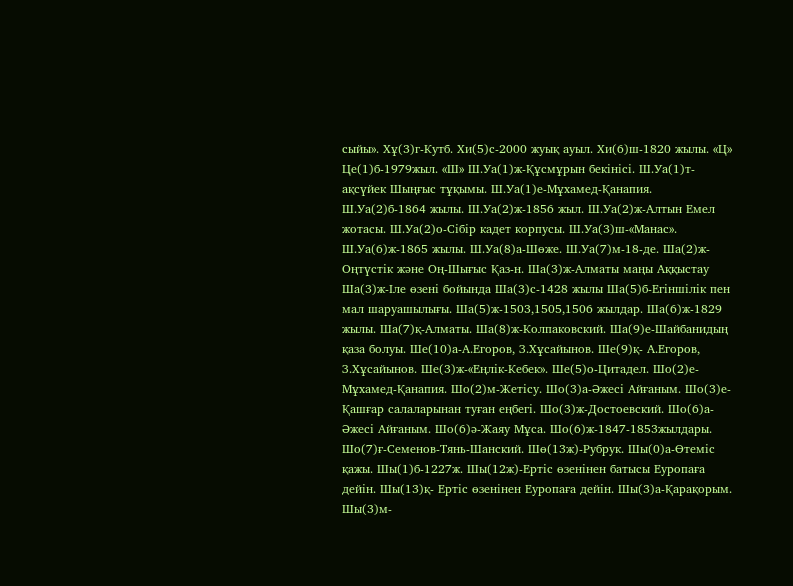сыйы». Хұ(3)г-Кутб. Хи(5)с-2000 жуық ауыл. Хи(6)ш-1820 жылы. «Ц» Це(1)б-1979жыл. «Ш» Ш.Уа(1)ж-Құсмұрын бекінісі. Ш.Уа(1)т-ақсүйек Шыңғыс тұқымы. Ш.Уа(1)е-Мұхамед-Қанапия. Ш.Уа(2)б-1864 жылы. Ш.Уа(2)ж-1856 жыл. Ш.Уа(2)ж-Алтын Емел жотасы. Ш.Уа(2)о-Сібір кадет корпусы. Ш.Уа(3)ш-«Манас». Ш.Уа(6)ж-1865 жылы. Ш.Уа(8)а-Шөже. Ш.Уа(7)м-18-де. Ша(2)ж-Оңтүстік және Оң-Шығыс Қаз-н. Ша(3)ж-Алматы маңы Аққыстау Ша(3)ж-Іле өзені бойында Ша(3)с-1428 жылы Ша(5)б-Егіншілік пен мал шаруашылығы. Ша(5)ж-1503,1505,1506 жылдар. Ша(6)ж-1829 жылы. Ша(7)қ-Алматы. Ша(8)ж-Колпаковский. Ша(9)е-Шайбанидың қаза болуы. Ше(10)а-А.Егоров, З.Хұсайынов. Ше(9)қ- А.Егоров, З.Хұсайынов. Ше(3)ж-«Еңлік-Кебек». Ше(5)о-Цитадел. Шо(2)е-Мұхамед-Қанапия. Шо(2)м-Жетісу. Шо(3)а-Әжесі Айғаным. Шо(3)е-Қашғар салаларынан туған еңбегі. Шо(3)ж-Достоевский. Шо(6)а- Әжесі Айғаным. Шо(6)ә-Жаяу Мұса. Шо(6)ж-1847-1853жылдары. Шо(7)ғ-Семенов-Тянь-Шанский. Шө(13ж)-Рубрук. Шы(0)а-Өтеміс қажы. Шы(1)б-1227ж. Шы(12ж)-Ертіс өзенінен батысы Еуропаға дейін. Шы(13)қ- Ертіс өзенінен Еуропаға дейін. Шы(3)а-Қарақорым. Шы(3)м-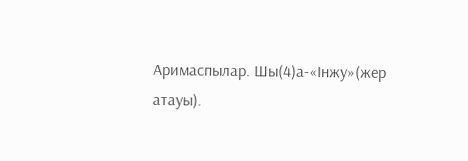Аримаспылар. Шы(4)а-«Інжу»(жер атауы).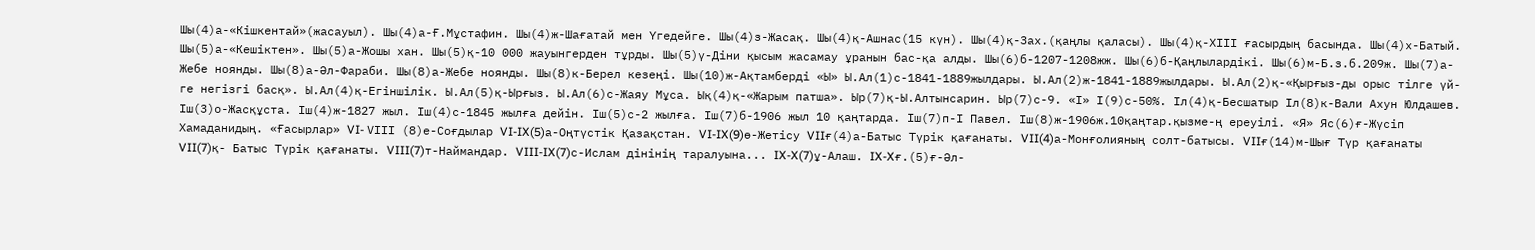Шы(4)а-«Кішкентай»(жасауыл). Шы(4)а-Ғ.Мұстафин. Шы(4)ж-Шағатай мен Үгедейге. Шы(4)з-Жасақ. Шы(4)қ-Ашнас(15 күн). Шы(4)қ-Зах.(қаңлы қаласы). Шы(4)қ-ХІІІ ғасырдың басында. Шы(4)х-Батый. Шы(5)а-«Кешіктен». Шы(5)а-Жошы хан. Шы(5)қ-10 000 жауынгерден тұрды. Шы(5)ү-Діни қысым жасамау ұранын бас-қа алды. Шы(6)б-1207-1208жж. Шы(6)б-Қаңлылардікі. Шы(6)м-Б.з.б.209ж. Шы(7)а-Жебе ноянды. Шы(8)а-Әл-Фараби. Шы(8)а-Жебе ноянды. Шы(8)к-Берел кезеңі. Шы(10)ж-Ақтамберді «Ы» Ы.Ал(1)с-1841-1889жылдары. Ы.Ал(2)ж-1841-1889жылдары. Ы.Ал(2)қ-«Қырғыз-ды орыс тілге үй-ге негізгі басқ». Ы.Ал(4)қ-Егіншілік. Ы.Ал(5)қ-Ырғыз. Ы.Ал(6)с-Жаяу Мұса. Ық(4)қ-«Жарым патша». Ыр(7)қ-Ы.Алтынсарин. Ыр(7)с-9. «І» І(9)с-50%. Іл(4)қ-Бесшатыр Іл(8)к-Вали Ахун Юлдашев. Іш(3)о-Жасқұста. Іш(4)ж-1827 жыл. Іш(4)с-1845 жылға дейін. Іш(5)с-2 жылға. Іш(7)б-1906 жыл 10 қаңтарда. Іш(7)п-І Павел. Іш(8)ж-1906ж.10қаңтар.қызме-ң ереуілі. «Я» Яс(6)ғ-Жүсіп Хамаданидың. «Ғасырлар» VI- VІІI (8)е-Соғдылар VI-IX(5)а-Оңтүстік Қазақстан. VI-IX(9)ө-Жетісу VIIғ(4)а-Батыс Түрік қағанаты. VII(4)а-Монғолияның солт-батысы. VIIғ(14)м-Шығ Түр қағанаты VII(7)қ- Батыс Түрік қағанаты. VIII(7)т-Наймандар. VIII-IX(7)с-Ислам дінінің таралуына... IX-X(7)ұ-Алаш. IX-Xғ.(5)ғ-Әл-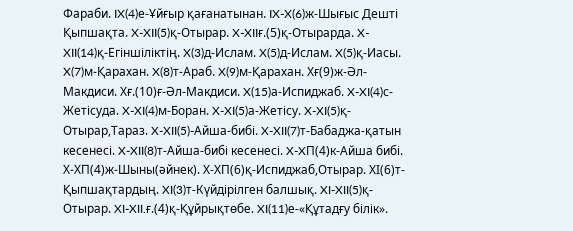Фараби. IX(4)е-Ұйғыр қағанатынан. IX-X(6)ж-Шығыс Дешті Қыпшақта. X-XII(5)қ-Отырар. X-XIIғ.(5)қ-Отырарда. X-XII(14)қ-Егіншіліктің. X(3)д-Ислам. X(5)д-Ислам. X(5)қ-Иасы. X(7)м-Қарахан. X(8)т-Араб. X(9)м-Қарахан. Xғ(9)ж-Әл-Макдиси. Xғ.(10)ғ-Әл-Макдиси. X(15)а-Испиджаб. X-XI(4)с-Жетісуда. X-XI(4)м-Боран. X-XI(5)а-Жетісу. X-XI(5)қ-Отырар,Тараз. X-XII(5)-Айша-бибі. X-XII(7)т-Бабаджа-қатын кесенесі. X-XII(8)т-Айша-бибі кесенесі. X-XП(4)к-Айша бибі. Х-ХП(4)ж-Шыны(әйнек). Х-ХП(6)қ-Испиджаб,Отырар. ХI(6)т-Қыпшақтардың. XI(3)т-Күйдірілген балшық. XI-XII(5)қ-Отырар. XI-XII.ғ.(4)қ-Құйрықтөбе. XI(11)е-«Құтадғу білік».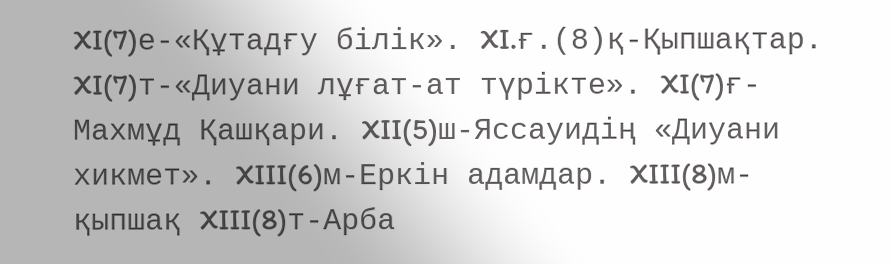XI(7)е-«Құтадғу білік». XI.ғ.(8)қ-Қыпшақтар. XI(7)т-«Диуани лұғат-ат түрікте». XI(7)ғ-Махмұд Қашқари. XII(5)ш-Яссауидің «Диуани хикмет». XIII(6)м-Еркін адамдар. XIII(8)м-қыпшақ XIII(8)т-Арба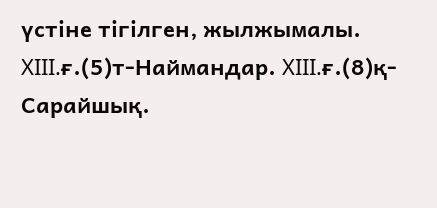үстіне тігілген, жылжымалы. XIII.ғ.(5)т-Наймандар. XIII.ғ.(8)қ-Сарайшық.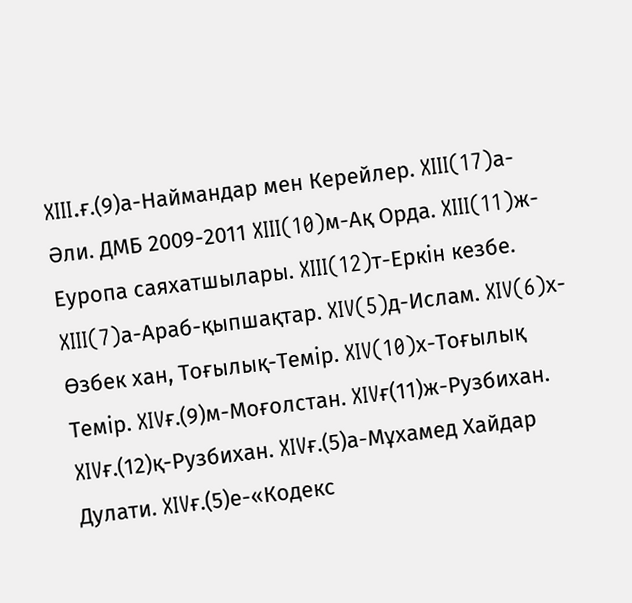XIII.ғ.(9)а-Наймандар мен Керейлер. XIII(17)а-Әли. ДМБ 2009-2011 XIII(10)м-Ақ Орда. XIII(11)ж-Еуропа саяхатшылары. XIII(12)т-Еркін кезбе. XIII(7)а-Араб-қыпшақтар. XIV(5)д-Ислам. XIV(6)х-Өзбек хан, Тоғылық-Темір. XIV(10)х-Тоғылық Темір. XIVғ.(9)м-Моғолстан. XIVғ(11)ж-Рузбихан. XIVғ.(12)қ-Рузбихан. XIVғ.(5)а-Мұхамед Хайдар Дулати. XIVғ.(5)е-«Кодекс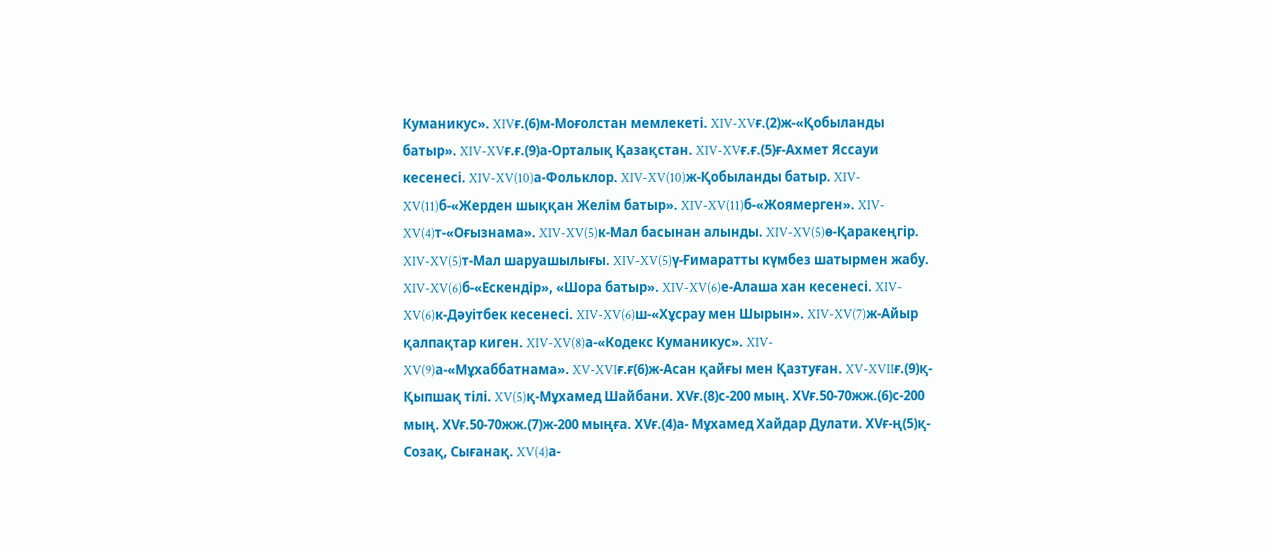Куманикус». XIVғ.(6)м-Моғолстан мемлекеті. XIV-XVғ.(2)ж-«Қобыланды батыр». XIV-XVғ.ғ.(9)а-Орталық Қазақстан. XIV-XVғ.ғ.(5)ғ-Ахмет Яссауи кесенесі. XIV-XV(10)а-Фольклор. XIV-XV(10)ж-Қобыланды батыр. XIV-XV(11)б-«Жерден шыққан Желім батыр». XIV-XV(11)б-«Жоямерген». XIV-XV(4)т-«Оғызнама». XIV-XV(5)к-Мал басынан алынды. XIV-XV(5)ө-Қаракеңгір. XIV-XV(5)т-Мал шаруашылығы. XIV-XV(5)ү-Ғимаратты күмбез шатырмен жабу. XIV-XV(6)б-«Ескендір», «Шора батыр». XIV-XV(6)е-Алаша хан кесенесі. XIV-XV(6)к-Дәуітбек кесенесі. XIV-XV(6)ш-«Хұсрау мен Шырын». XIV-XV(7)ж-Айыр қалпақтар киген. XIV-XV(8)а-«Кодекс Куманикус». XIV-XV(9)а-«Мұхаббатнама». XV-XVIғ.ғ(6)ж-Асан қайғы мен Қазтуған. XV-XVIIғ.(9)қ-Қыпшақ тілі. XV(5)қ-Мұхамед Шайбани. XVғ.(8)с-200 мың. XVғ.50-70жж.(6)с-200 мың. XVғ.50-70жж.(7)ж-200 мыңға. XVғ.(4)а- Мұхамед Хайдар Дулати. XVғ-ң(5)қ-Созақ, Сығанақ. XV(4)а-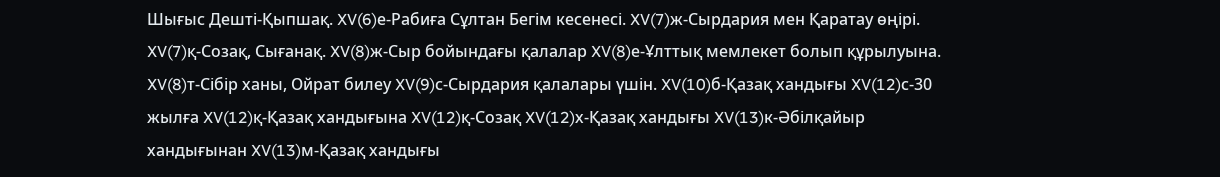Шығыс Дешті-Қыпшақ. XV(6)е-Рабиға Сұлтан Бегім кесенесі. XV(7)ж-Сырдария мен Қаратау өңірі. XV(7)қ-Созақ, Сығанақ. XV(8)ж-Сыр бойындағы қалалар XV(8)е-Ұлттық мемлекет болып құрылуына. XV(8)т-Сібір ханы, Ойрат билеу XV(9)с-Сырдария қалалары үшін. XV(10)б-Қазақ хандығы XV(12)с-30 жылға XV(12)қ-Қазақ хандығына XV(12)қ-Созақ XV(12)х-Қазақ хандығы XV(13)к-Әбілқайыр хандығынан XV(13)м-Қазақ хандығы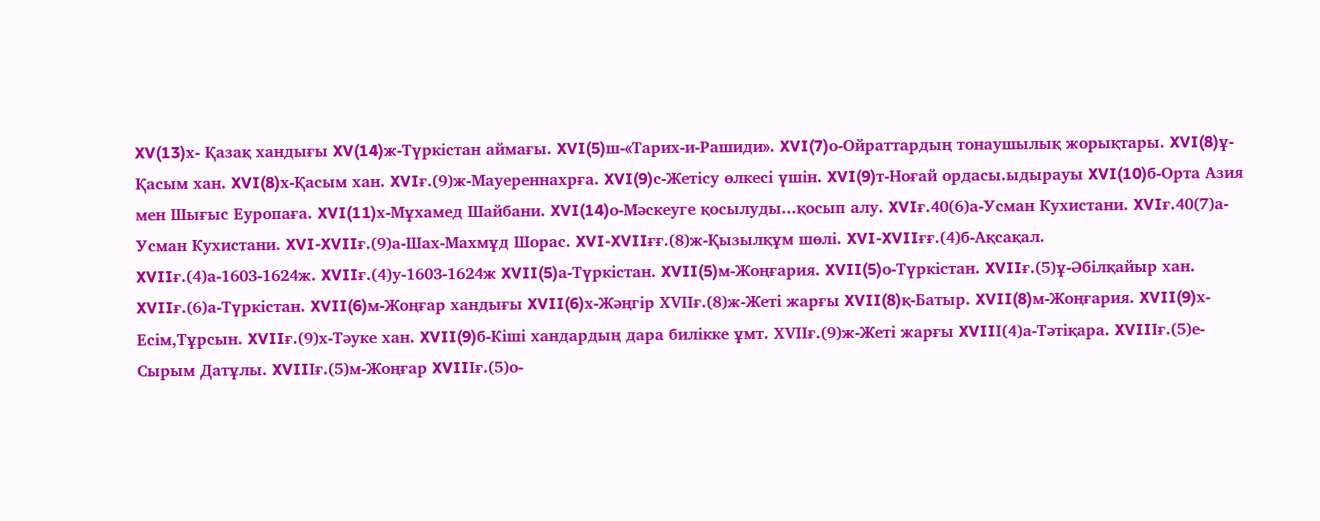XV(13)х- Қазақ хандығы XV(14)ж-Түркістан аймағы. XVI(5)ш-«Тарих-и-Рашиди». XVI(7)о-Ойраттардың тонаушылық жорықтары. XVI(8)ұ-Қасым хан. XVI(8)х-Қасым хан. XVIғ.(9)ж-Мауереннахрға. XVI(9)с-Жетісу өлкесі үшін. XVI(9)т-Ноғай ордасы.ыдырауы XVI(10)б-Орта Азия мен Шығыс Еуропаға. XVI(11)х-Мұхамед Шайбани. XVI(14)о-Мәскеуге қосылуды...қосып алу. XVIғ.40(6)а-Усман Кухистани. XVIғ.40(7)а-Усман Кухистани. XVI-XVIIғ.(9)а-Шах-Махмұд Шорас. XVI-XVIIғғ.(8)ж-Қызылқұм шөлі. XVI-XVIIғғ.(4)б-Ақсақал.
XVIIғ.(4)а-1603-1624ж. XVIIғ.(4)у-1603-1624ж XVII(5)а-Түркістан. XVII(5)м-Жоңғария. XVII(5)о-Түркістан. XVIIғ.(5)ұ-Әбілқайыр хан. XVIIғ.(6)а-Түркістан. XVII(6)м-Жоңғар хандығы XVII(6)х-Жәңгір XVІIғ.(8)ж-Жеті жарғы XVII(8)қ-Батыр. XVII(8)м-Жоңғария. XVII(9)х-Есім,Тұрсын. XVIIғ.(9)х-Тәуке хан. XVII(9)б-Кіші хандардың дара билікке ұмт. XVІIғ.(9)ж-Жеті жарғы XVIIІ(4)а-Тәтіқара. XVIIІғ.(5)е-Сырым Датұлы. XVIIІғ.(5)м-Жоңғар XVIIІғ.(5)о-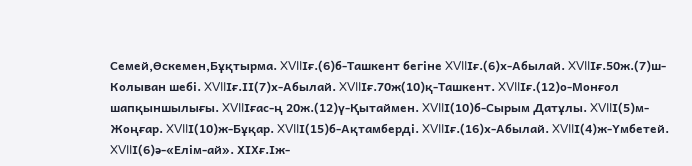Семей,Өскемен,Бұқтырма. XVIIІғ.(6)б-Ташкент бегіне XVIIІғ.(6)х-Абылай. XVIIІғ.50ж.(7)ш-Колыван шебі. XVIIІғ.ІІ(7)х-Абылай. XVIIІғ.70ж(10)қ-Ташкент. XVIIІғ.(12)о-Монғол шапқыншылығы. XVIIІғас-ң 20ж.(12)ү-Қытаймен. XVIIІ(10)б-Сырым Датұлы. XVIIІ(5)м-Жоңғар. XVIIІ(10)ж-Бұқар. XVIIІ(15)б-Ақтамберді. XVIIІғ.(16)х-Абылай. XVIIІ(4)ж-Үмбетей. XVIIІ(6)ә-«Елім-ай». ХІХғ.Іж-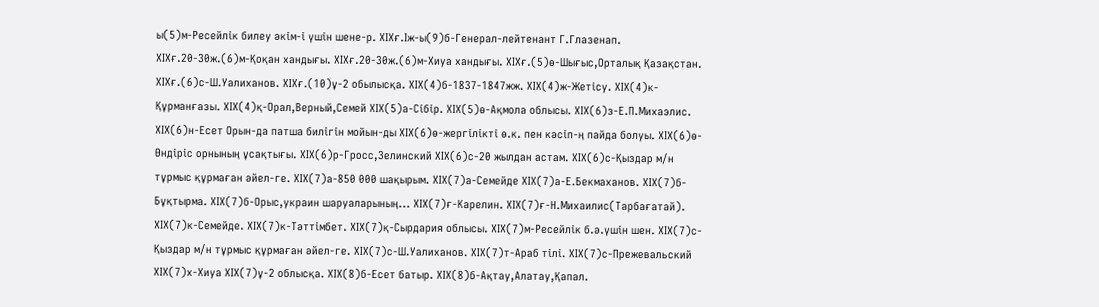ы(5)м-Ресейлік билеу әкім-і үшін шене-р. ХІХғ.Іж-ы(9)б-Генерал-лейтенант Г.Глазенап. ХІХғ.20-30ж.(6)м-Қоқан хандығы. ХІХғ.20-30ж.(6)м-Хиуа хандығы. ХІХғ.(5)ө-Шығыс,Орталық Қазақстан. ХІХғ.(6)с-Ш.Уалиханов. ХІХғ.(10)ұ-2 обылысқа. ХІХ(4)б-1837-1847жж. ХІХ(4)ж-Жетісу. ХІХ(4)к-Құрманғазы. ХІХ(4)қ-Орал,Верный,Семей ХІХ(5)а-Сібір. ХІХ(5)ө-Ақмола облысы. ХІХ(6)з-Е.П.Михаэлис. ХІХ(6)н-Есет Орын-да патша билігін мойын-ды ХІХ(6)ө-жергілікті ө.к. пен кәсіп-ң пайда болуы. ХІХ(6)ө-Өндіріс орнының ұсақтығы. ХІХ(6)р-Гросс,Зелинский ХІХ(6)с-20 жылдан астам. ХІХ(6)с-Қыздар м/н тұрмыс құрмаған әйел-ге. ХІХ(7)а-850 000 шақырым. ХІХ(7)а-Семейде ХІХ(7)а-Е.Бекмаханов. ХІХ(7)б-Бұқтырма. ХІХ(7)б-Орыс,украин шаруаларының... ХІХ(7)ғ-Карелин. ХІХ(7)ғ-Н.Михаилис(Тарбағатай). ХІХ(7)к-Семейде. ХІХ(7)к-Тәттімбет. ХІХ(7)қ-Сырдария облысы. ХІХ(7)м-Ресейлік б.ә.үшін шен. ХІХ(7)с-Қыздар м/н тұрмыс құрмаған әйел-ге. ХІХ(7)с-Ш.Уалиханов. ХІХ(7)т-Араб тілі. ХІХ(7)с-Прежевальский ХІХ(7)х-Хиуа ХІХ(7)ұ-2 облысқа. ХІХ(8)б-Есет батыр. ХІХ(8)б-Ақтау,Алатау,Қапал.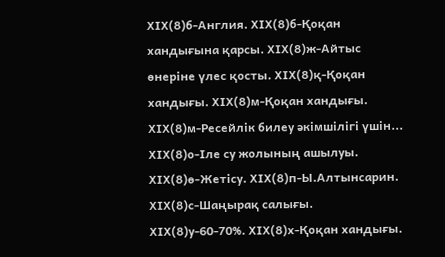ХІХ(8)б-Англия. ХІХ(8)б-Қоқан хандығына қарсы. ХІХ(8)ж-Айтыс өнеріне үлес қосты. ХІХ(8)қ-Қоқан хандығы. ХІХ(8)м-Қоқан хандығы. ХІХ(8)м-Ресейлік билеу әкімшілігі үшін... ХІХ(8)о-Іле су жолының ашылуы. ХІХ(8)ө-Жетісу. ХІХ(8)п-Ы.Алтынсарин. ХІХ(8)с-Шаңырақ салығы. ХІХ(8)у-60-70%. ХІХ(8)х-Қоқан хандығы.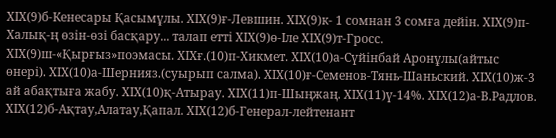ХІХ(9)б-Кенесары Қасымұлы. ХІХ(9)ғ-Левшин. ХІХ(9)к- 1 сомнан 3 сомға дейін. ХІХ(9)п- Халық-ң өзін-өзі басқару... талап етті ХІХ(9)ө-Іле ХІХ(9)т-Гросс. ХІХ(9)ш-«Қырғыз»поэмасы. ХІХғ.(10)п-Хикмет. ХІХ(10)а-Сүйінбай Аронұлы(айтыс өнері). ХІХ(10)а-Шернияз.(суырып салма). ХІХ(10)ғ-Семенов-Тянь-Шаньский. ХІХ(10)ж-3 ай абақтыға жабу. ХІХ(10)қ-Атырау. ХІХ(11)п-Шыңжаң. ХІХ(11)ү-14%. ХІХ(12)а-В.Радлов. ХІХ(12)б-Ақтау,Алатау,Қапал. ХІХ(12)б-Генерал-лейтенант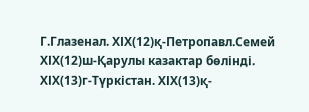Г.Глазенал. ХІХ(12)қ-Петропавл.Семей ХІХ(12)ш-Қарулы казактар бөлінді. ХІХ(13)г-Түркістан. ХІХ(13)қ-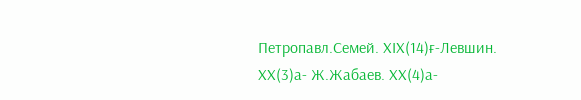Петропавл.Семей. ХІХ(14)ғ-Левшин. ХХ(3)а- Ж.Жабаев. ХХ(4)а-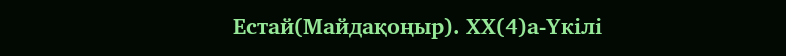Естай(Майдақоңыр). ХХ(4)а-Үкілі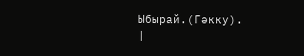Ыбырай.(Гәкку).
|